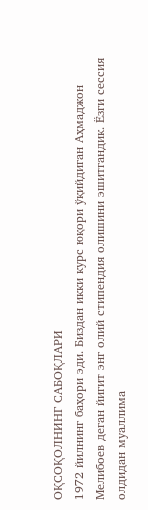ОҚСОҚОЛНИНГ САБОҚЛАРИ
1972 йилнинг баҳори эди. Биздан икки курс юқори ўқийдиган Аҳмаджон Мелибоев деган йигит энг олий стипендия олишини эшитгандик. Ёзги сессия олдидан муаллима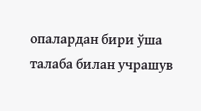опалардан бири ўша талаба билан учрашув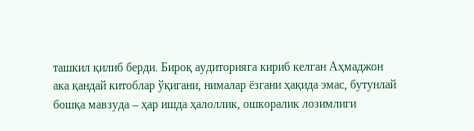ташкил қилиб берди. Бироқ аудиторияга кириб келган Аҳмаджон ака қандай китоблар ўқигани, нималар ёзгани ҳақида эмас, бутунлай бошқа мавзуда – ҳар ишда ҳалоллик, ошкоралик лозимлиги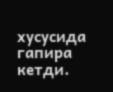хусусида гапира кетди.